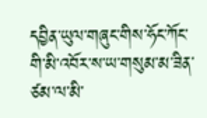དབྱིན་ཡུལ་གཞུང་གིས་ཧོང་ཀོང་གི་མི་འབོར་ས་ཡ་གསུམ་མ་ཟིན་ཙམ་ལ་མི་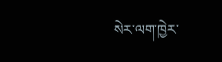སེར་ལག་ཁྱེར་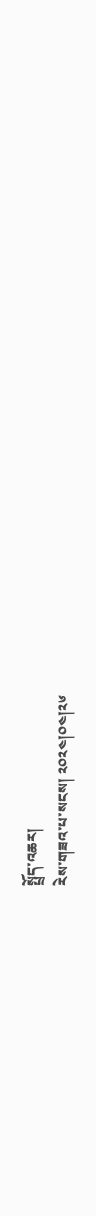སྤྲོད་འཆར།
རེས་གཟའ་པ་སངས། ༢༠༢༤།༠༤།༢༦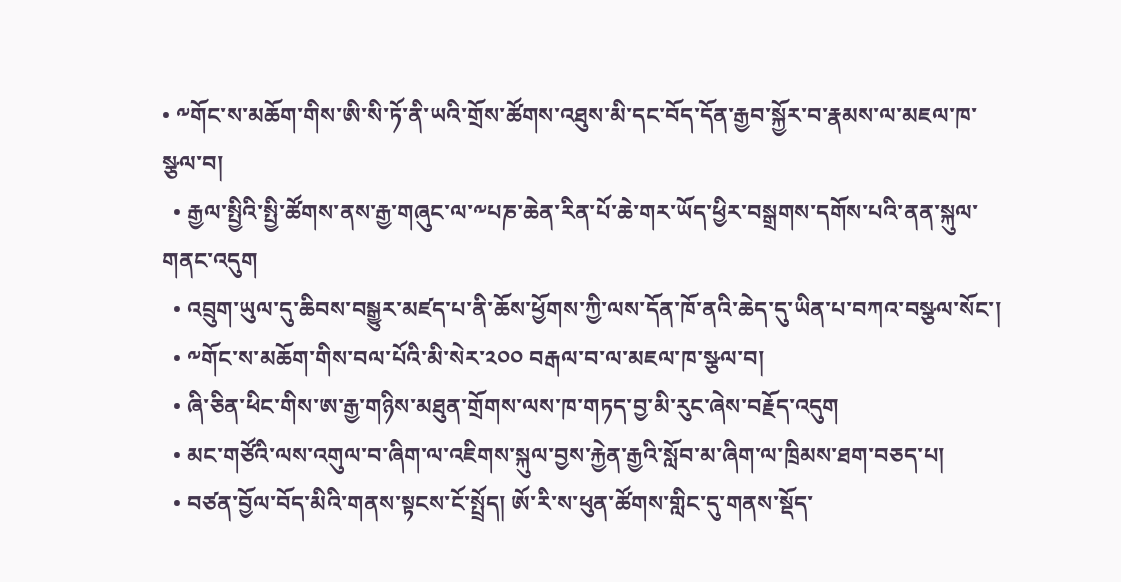• ༸གོང་ས་མཆོག་གིས་ཨི་སི་ཏོ་ནི་ཡའི་གྲོས་ཚོགས་འཐུས་མི་དང་བོད་དོན་རྒྱབ་སྐྱོར་བ་རྣམས་ལ་མཇལ་ཁ་སྩལ་བ།
  • རྒྱལ་སྤྱིའི་སྤྱི་ཚོགས་ནས་རྒྱ་གཞུང་ལ་༸པཎ་ཆེན་རིན་པོ་ཆེ་གར་ཡོད་ཕྱིར་བསྒྲགས་དགོས་པའི་ནན་སྐུལ་གནང་འདུག
  • འབྲུག་ཡུལ་དུ་ཆིབས་བསྒྱུར་མཛད་པ་ནི་ཆོས་ཕྱོགས་ཀྱི་ལས་དོན་ཁོ་ནའི་ཆེད་དུ་ཡིན་པ་བཀའ་བསྩལ་སོང་།
  • ༸གོང་ས་མཆོག་གིས་བལ་པོའི་མི་སེར་༢༠༠ བརྒལ་བ་ལ་མཇལ་ཁ་སྩལ་བ།
  • ཞི་ཅིན་ཕིང་གིས་ཨ་རྒྱ་གཉིས་མཐུན་གྲོགས་ལས་ཁ་གཏད་བྱ་མི་རུང་ཞེས་བརྗོད་འདུག
  • མང་གཙོའི་ལས་འགུལ་བ་ཞིག་ལ་འཇིགས་སྐུལ་བྱས་རྐྱེན་རྒྱའི་སློབ་མ་ཞིག་ལ་ཁྲིམས་ཐག་བཅད་པ།
  • བཙན་བྱོལ་བོད་མིའི་གནས་སྟངས་ངོ་སྤྲོད། ཨོ་རི་ས་ཕུན་ཚོགས་གླིང་དུ་གནས་སྡོད་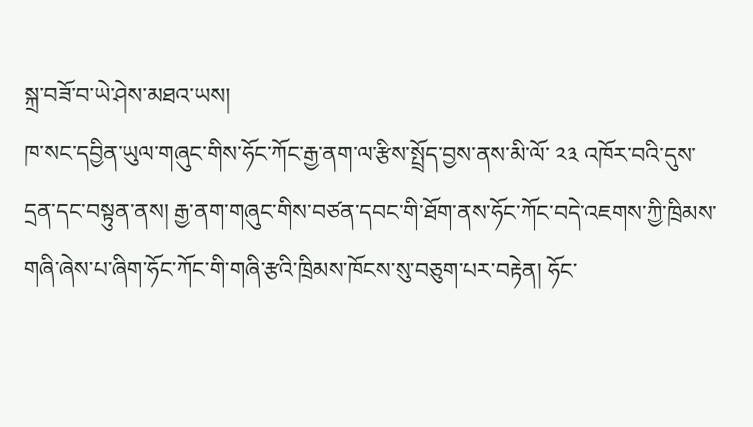སྐྲ་བཟོ་བ་ཡེ་ཤེས་མཐའ་ཡས།
ཁ་སང་དབྱིན་ཡུལ་གཞུང་གིས་ཧོང་ཀོང་རྒྱ་ནག་ལ་རྩིས་སྤྲོད་བྱས་ནས་མི་ལོ་ ༢༣ འཁོར་བའི་དུས་དྲན་དང་བསྟུན་ནས། རྒྱ་ནག་གཞུང་གིས་བཙན་དབང་གི་ཐོག་ནས་ཧོང་ཀོང་བདེ་འཇགས་ཀྱི་ཁྲིམས་གཞི་ཞེས་པ་ཞིག་ཧོང་ཀོང་གི་གཞི་རྩའི་ཁྲིམས་ཁོངས་སུ་བཅུག་པར་བརྟེན། ཧོང་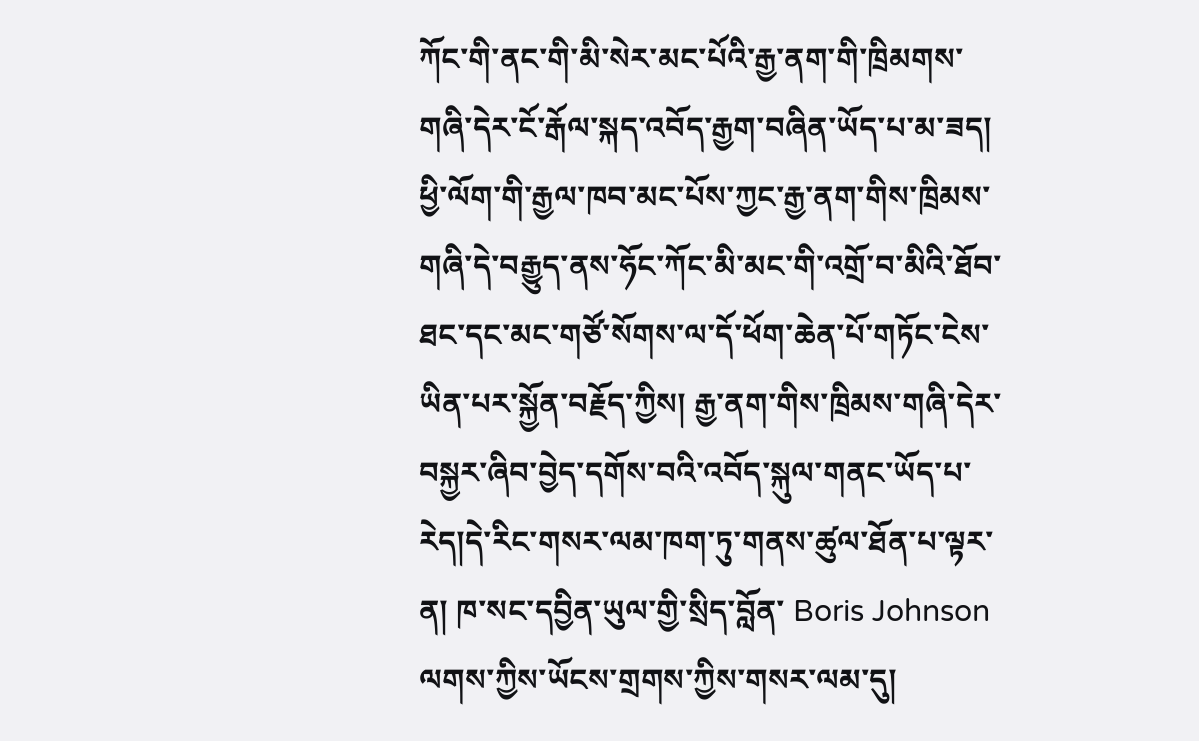ཀོང་གི་ནང་གི་མི་སེར་མང་པོའི་རྒྱ་ནག་གི་ཁྲིམགས་གཞི་དེར་ངོ་རྒོལ་སྐད་འབོད་རྒྱག་བཞིན་ཡོད་པ་མ་ཟད། ཕྱི་ལོག་གི་རྒྱལ་ཁབ་མང་པོས་ཀྱང་རྒྱ་ནག་གིས་ཁྲིམས་གཞི་དེ་བརྒྱུད་ནས་ཧོང་ཀོང་མི་མང་གི་འགྲོ་བ་མིའི་ཐོབ་ཐང་དང་མང་གཙོ་སོགས་ལ་དོ་ཕོག་ཆེན་པོ་གཏོང་ངེས་ཡིན་པར་སྐྱོན་བརྗོད་ཀྱིས། རྒྱ་ནག་གིས་ཁྲིམས་གཞི་དེར་བསྐྱར་ཞིབ་བྱེད་དགོས་བའི་འབོད་སྐུལ་གནང་ཡོད་པ་རེད།དེ་རིང་གསར་ལམ་ཁག་ཏུ་གནས་ཚུལ་ཐོན་པ་ལྟར་ན། ཁ་སང་དབྱིན་ཡུལ་གྱི་སྲིད་བློན་ Boris Johnson ལགས་ཀྱིས་ཡོངས་གྲགས་ཀྱིས་གསར་ལམ་དུ།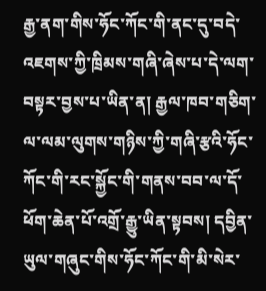རྒྱ་ནག་གིས་ཧོང་ཀོང་གི་ནང་དུ་བདེ་འཇགས་ཀྱི་ཁྲིམས་གཞི་ཞེས་པ་དེ་ལག་བསྟར་བྱས་པ་ཡིན་ན། རྒྱལ་ཁབ་གཅིག་ལ་ལམ་ལུགས་གཉིས་ཀྱི་གཞི་རྩའི་ཧོང་ཀོང་གི་རང་སྐྱོང་གི་གནས་བབ་ལ་དོ་ཕོག་ཆེན་པོ་འགྲོ་རྒྱུ་ཡིན་སྟབས། དབྱིན་ཡུལ་གཞུང་གིས་ཧོང་ཀོང་གི་མི་སེར་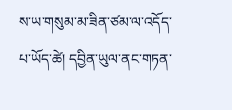ས་ཡ་གསུམ་མ་ཟིན་ཙམ་ལ་འདོད་པ་ཡོད་ཚེ། དབྱིན་ཡུལ་ནང་གཏན་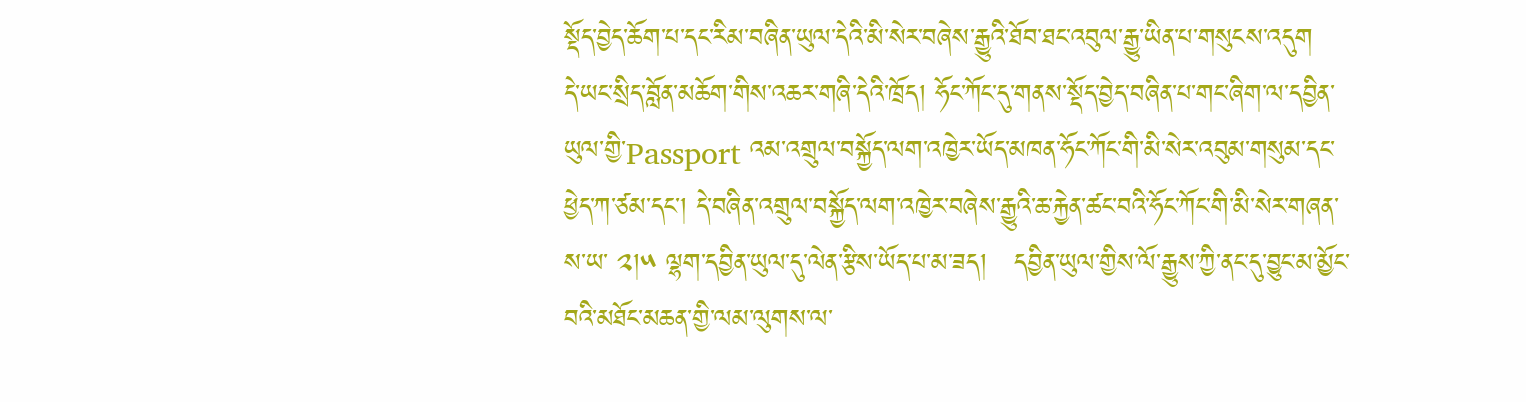སྡོད་བྱེད་ཆོག་པ་དང་རིམ་བཞིན་ཡུལ་དེའི་མི་སེར་བཞེས་རྒྱུའི་ཐོབ་ཐང་འབུལ་རྒྱུ་ཡིན་པ་གསུངས་འདུག
དེ་ཡང་སྲིད་བློན་མཆོག་གིས་འཆར་གཞི་དེའི་ཁྲོད། ཧོང་ཀོང་དུ་གནས་སྡོད་བྱེད་བཞིན་པ་གང་ཞིག་ལ་དབྱིན་ཡུལ་གྱི་Passport འམ་འགྲུལ་བསྐྱོད་ལག་འཁྱེར་ཡོད་མཁན་ཧོང་ཀོང་གི་མི་སེར་འབུམ་གསུམ་དང་ཕྱེད་ཀ་ཙམ་དང་། དེ་བཞིན་འགྲུལ་བསྐྱོད་ལག་འཁྱེར་བཞེས་རྒྱུའི་ཆ་རྐྱེན་ཚང་བའི་ཧོང་ཀོང་གི་མི་སེར་གཞན་ས་ཡ་ ༢།༥ ལྷག་དབྱིན་ཡུལ་དུ་ལེན་རྩིས་ཡོད་པ་མ་ཟད།   དབྱིན་ཡུལ་གྱིས་ལོ་རྒྱུས་ཀྱི་ནང་དུ་བྱུང་མ་མྱོང་བའི་མཐོང་མཆན་གྱི་ལམ་ལུགས་ལ་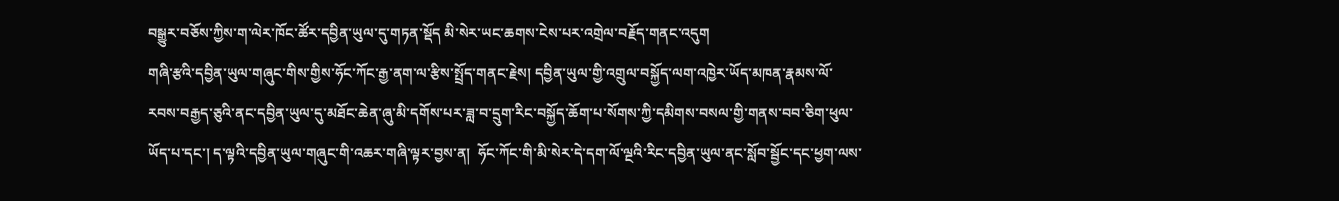བསྒྱུར་བཅོས་ཀྱིས་ག་ལེར་ཁོང་ཚོར་དབྱིན་ཡུལ་དུ་གཏན་སྡོད མི་སེར་ཡང་ཆགས་ངེས་པར་འགྲེལ་བརྗོད་གནང་འདུག
གཞི་རྩའི་དབྱིན་ཡུལ་གཞུང་གིས་གྱིས་ཧོང་ཀོང་རྒྱ་ནག་ལ་རྩིས་སྤྲོད་གནང་རྗེས། དབྱིན་ཡུལ་གྱི་འགྲུལ་བསྐྱོད་ལག་འཁྱེར་ཡོད་མཁན་རྣམས་ལོ་རབས་བརྒྱད་ཅུའི་ནང་དབྱིན་ཡུལ་དུ་མཐོང་ཆེན་ཞུ་མི་དགོས་པར་ཟླ་བ་དྲུག་རིང་བསྐྱོད་ཆོག་པ་སོགས་ཀྱི་དམིགས་བསལ་གྱི་གནས་བབ་ཅིག་ཕུལ་ཡོད་པ་དང་། ད་ལྟའི་དབྱིན་ཡུལ་གཞུང་གི་འཆར་གཞི་ལྟར་བྱས་ན།  ཧོང་ཀོང་གི་མི་སེར་དེ་དག་ལོ་ལྔའི་རིང་དབྱིན་ཡུལ་ནང་སློབ་སྦྱོང་དང་ཕྱག་ལས་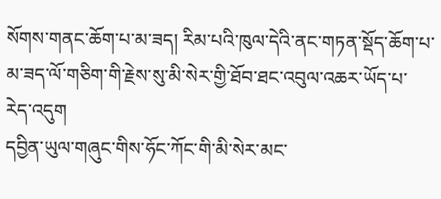སོགས་གནང་ཆོག་པ་མ་ཟད། རིམ་པའི་ཁུལ་དེའི་ནང་གཏན་སྡོད་ཆོག་པ་མ་ཟད་ལོ་གཅིག་གི་རྗེས་སུ་མི་སེར་གྱི་ཐོབ་ཐང་འབུལ་འཆར་ཡོད་པ་རེད་འདུག
དབྱིན་ཡུལ་གཞུང་གིས་ཧོང་ཀོང་གི་མི་སེར་མང་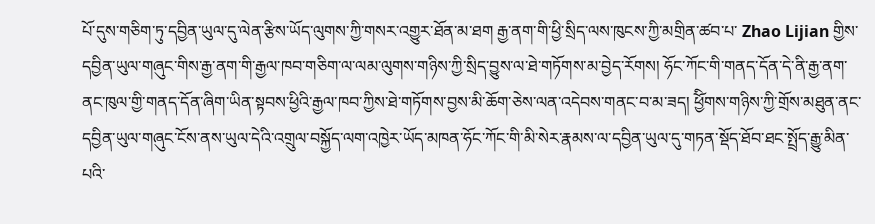པོ་དུས་གཅིག་ཏུ་དབྱིན་ཡུལ་དུ་ལེན་རྩིས་ཡོད་ལུགས་ཀྱི་གསར་འགྱུར་ཐོན་མ་ཐག རྒྱ་ནག་གི་ཕྱི་སྲིད་ལས་ཁུངས་ཀྱི་མགྲིན་ཚབ་པ་ Zhao Lijian གྱིས་དབྱིན་ཡུལ་གཞུང་གིས་རྒྱ་ནག་གི་རྒྱལ་ཁབ་གཅིག་ལ་ལམ་ལུགས་གཉིས་ཀྱི་སྲིད་བྱུས་ལ་ཐེ་གཏོགས་མ་བྱེད་རོགས། ཧོང་ཀོང་གི་གནད་དོན་དེ་ནི་རྒྱ་ནག་ནང་ཁུལ་གྱི་གནད་དོན་ཞིག་ཡིན་སྟབས་ཕྱིའི་རྒྱལ་ཁབ་ཀྱིས་ཐེ་གཏོགས་བྱས་མི་ཆོག་ཅེས་ལན་འདེབས་གནང་བ་མ་ཟད། ཕྱོིགས་གཉིས་ཀྱི་གྲོས་མཐུན་ནང་དབྱིན་ཡུལ་གཞུང་ངོས་ནས་ཡུལ་དེའི་འགྲུལ་བསྐྱོད་ལག་འཁྱེར་ཡོད་མཁན་ཧོང་ཀོང་གི་མི་སེར་རྣམས་ལ་དབྱིན་ཡུལ་དུ་གཏན་སྡོད་ཐོབ་ཐང་སྤྲོད་རྒྱུ་མིན་པའི་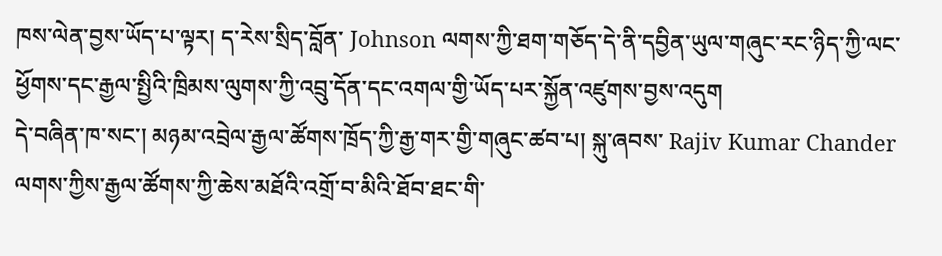ཁས་ལེན་བྱས་ཡོད་པ་ལྟར། ད་རེས་སྲིད་བློན་ Johnson ལགས་ཀྱི་ཐག་གཅོད་དེ་ནི་དབྱིན་ཡུལ་གཞུང་རང་ཉིད་ཀྱི་ལང་ཕྱོགས་དང་རྒྱལ་སྤྱིའི་ཁྲིམས་ལུགས་ཀྱི་འབྲུ་དོན་དང་འགལ་གྱི་ཡོད་པར་སྐྱོན་འཛུགས་བྱས་འདུག
དེ་བཞིན་ཁ་སང་། མཉམ་འབྲེལ་རྒྱལ་ཚོགས་ཁྲོད་ཀྱི་རྒྱ་གར་གྱི་གཞུང་ཚབ་པ། སྐུ་ཞབས་ Rajiv Kumar Chander ལགས་ཀྱིས་རྒྱལ་ཚོགས་ཀྱི་ཆེས་མཐོའི་འགྲོ་བ་མིའི་ཐོབ་ཐང་གི་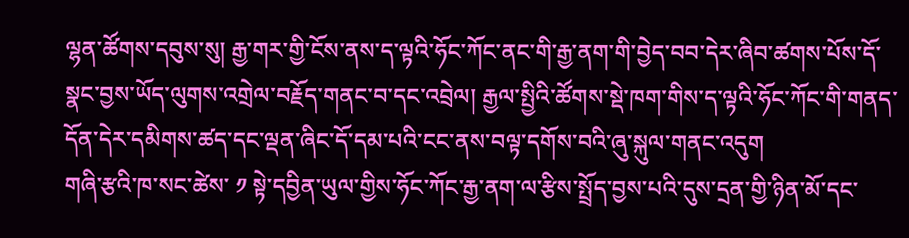ལྷན་ཚོགས་དབུས་སུ། རྒྱ་གར་གྱི་ངོས་ནས་ད་ལྟའི་ཧོང་ཀོང་ནང་གི་རྒྱ་ནག་གི་བྱེད་བབ་དེར་ཞིབ་ཚགས་པོས་དོ་སྣང་བྱས་ཡོད་ལུགས་འགྲེལ་བརྗོད་གནང་བ་དང་འབྲེལ། རྒྱལ་སྤྱིའི་ཚོགས་སྡེ་ཁག་གིས་ད་ལྟའི་ཧོང་ཀོང་གི་གནད་དོན་དེར་དམིགས་ཚད་དང་ལྡན་ཞིང་དོ་དམ་པའི་ངང་ནས་བལྟ་དགོས་བའི་ཞུ་སྐུལ་གནང་འདུག
གཞི་རྩའི་ཁ་སང་ཚེས་ ༡ སྟེ་དབྱིན་ཡུལ་གྱིས་ཧོང་ཀོང་རྒྱ་ནག་ལ་རྩིས་སྤྲོད་བྱས་པའི་དུས་དྲན་གྱི་ཉིན་མོ་དང་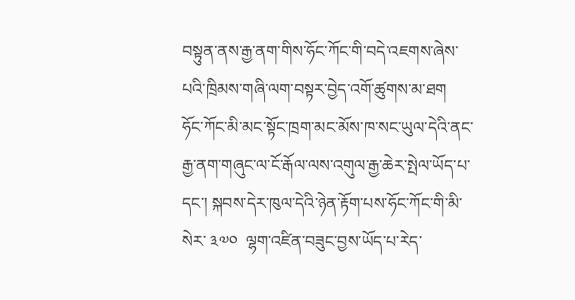བསྟུན་ནས་རྒྱ་ནག་གིས་ཧོང་ཀོང་གི་བདེ་འཇགས་ཞེས་པའི་ཁྲིམས་གཞི་ལག་བསྟར་བྱེད་འགོ་ཚུགས་མ་ཐག    ཧོང་ཀོང་མི་མང་སྟོང་ཁྲག་མང་མོས་ཁ་སང་ཡུལ་དེའི་ནང་རྒྱ་ནག་གཞུང་ལ་ངོ་རྒོལ་ལས་འགུལ་རྒྱ་ཆེར་སྤེལ་ཡོད་པ་དང་། སྐབས་དེར་ཁུལ་དེའི་ཉེན་རྟོག་པས་ཧོང་ཀོང་གི་མི་སེར་ ༣༧༠  ལྷག་འཛིན་བཟུང་བྱས་ཡོད་པ་རེད་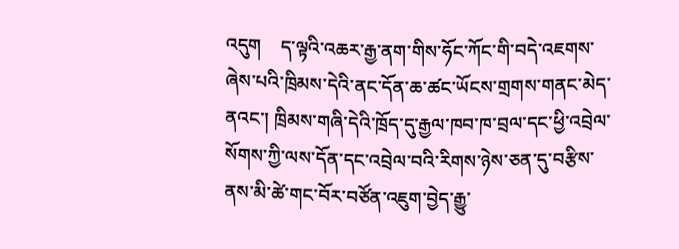འདུག    ད་ལྟའི་འཆར་རྒྱ་ནག་གིས་ཧོང་ཀོང་གི་བདེ་འཇགས་ཞེས་པའི་ཁྲིམས་དེའི་ནང་དོན་ཆ་ཚང་ཡོངས་གྲགས་གནང་མེད་ནའང་། ཁྲིམས་གཞི་དེའི་ཁྲོད་དུ་རྒྱལ་ཁབ་ཁ་བྲལ་དང་ཕྱི་འབྲེལ་སོགས་ཀྱི་ལས་དོན་དང་འབྲེལ་བའི་རིགས་ཉེས་ཅན་དུ་བརྩིས་ནས་མི་ཚེ་གང་བོར་བཙོན་འཇུག་བྱེད་རྒྱུ་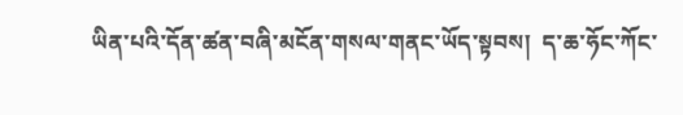ཡིན་པའི་དོན་ཚན་བཞི་མངོན་གསལ་གནང་ཡོད་སྟབས།  ད་ཆ་ཧོང་ཀོང་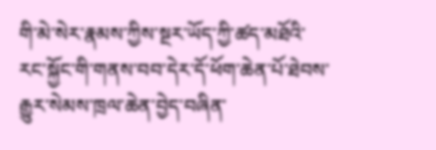གི་མེ་སེར་རྣམས་ཀྱིས་སྔར་ཡོད་ཀྱི་ཚད་མཐོའི་རང་སྐྱོང་གི་གནས་བབ་དེར་དོ་ཕོག་ཆེན་པོ་ཐེབས་རྒྱུར་སེམས་ཁྲལ་ཆེན་བྱེད་བཞིན་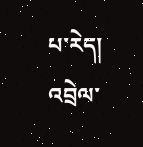པ་རེད།
འབྲེལ་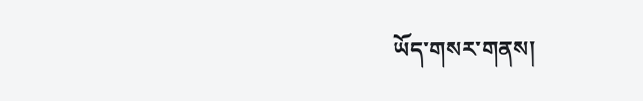ཡོད་གསར་གནས།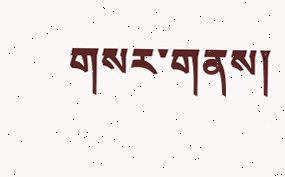གསར་གནས།